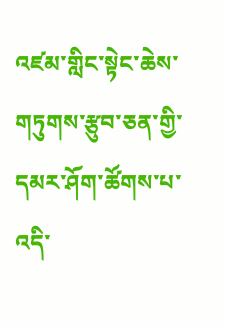འཛམ་གླིང་སྟེང་ཆེས་གཏུགས་རྩུབ་ཅན་གྱི་དམར་ཤོག་ཚོགས་པ་འདི་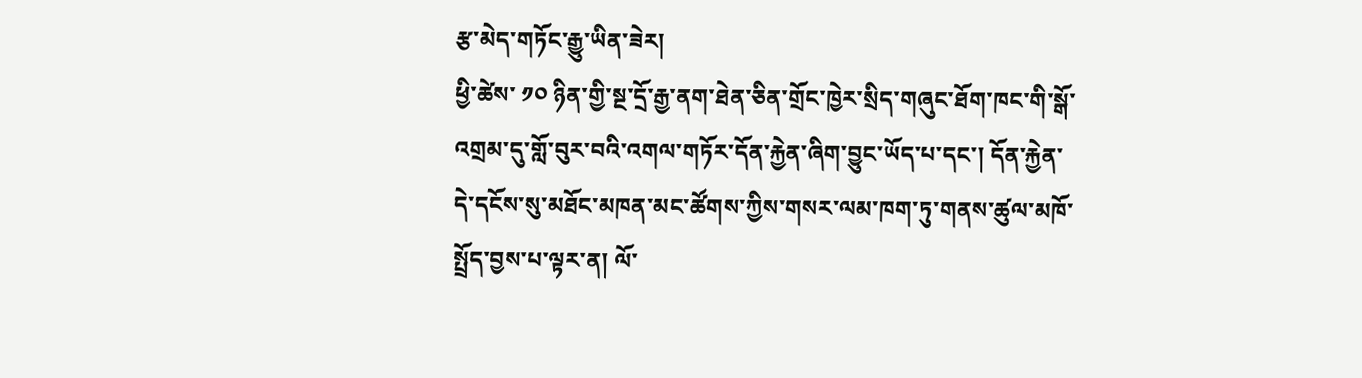རྩ་མེད་གཏོང་རྒྱུ་ཡིན་ཟེར།
ཕྱི་ཚེས་ ༡༠ ཉིན་གྱི་སྔ་དྲོ་རྒྱ་ནག་ཐེན་ཅིན་གྲོང་ཁྱེར་སྲིད་གཞུང་ཐོག་ཁང་གི་སྒོ་འགྲམ་དུ་གློ་བུར་བའི་འགལ་གཏོར་དོན་རྐྱེན་ཞིག་བྱུང་ཡོད་པ་དང་། དོན་རྐྱེན་དེ་དངོས་སུ་མཐོང་མཁན་མང་ཚོགས་ཀྱིས་གསར་ལམ་ཁག་ཏུ་གནས་ཚུལ་མཁོ་སྤྲོད་བྱས་པ་ལྟར་ན། ལོ་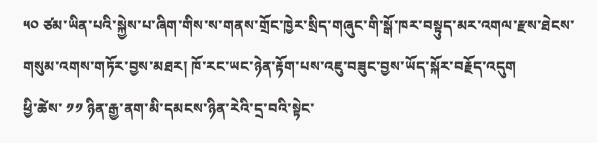༥༠ ཙམ་ཡིན་པའི་སྐྱེས་པ་ཞིག་གིས་ས་གནས་གྲོང་ཁྱེར་སྲིད་གཞུང་གི་སྒོ་ཁར་བསྟུད་མར་འགལ་རྫས་ཐེངས་གསུམ་འགས་གཏོར་བྱས་མཐར། ཁོ་རང་ཡང་ཉེན་རྟོག་པས་འཇུ་བཟུང་བྱས་ཡོད་སྐོར་བརྗོད་འདུག
ཕྱི་ཚེས་ ༡༡ ཉིན་རྒྱ་ནག་མི་དམངས་ཉིན་རེའི་དྲ་བའི་སྟེང་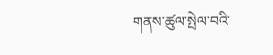གནས་ཚུལ་སྤེལ་བའི་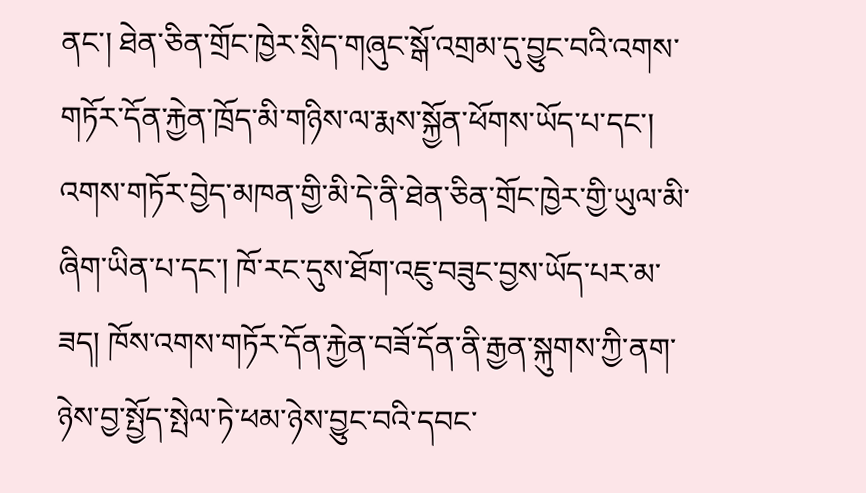ནང་། ཐེན་ཅིན་གྲོང་ཁྱེར་སྲིད་གཞུང་སྒོ་འགྲམ་དུ་བྱུང་བའི་འགས་གཏོར་དོན་རྐྱེན་ཁྲོད་མི་གཉིས་ལ་རྨས་སྐྱོན་ཕོགས་ཡོད་པ་དང་། འགས་གཏོར་བྱེད་མཁན་གྱི་མི་དེ་ནི་ཐེན་ཅིན་གྲོང་ཁྱེར་གྱི་ཡུལ་མི་ཞིག་ཡིན་པ་དང་། ཁོ་རང་དུས་ཐོག་འཇུ་བཟུང་བྱས་ཡོད་པར་མ་ཟད། ཁོས་འགས་གཏོར་དོན་རྐྱེན་བཟོ་དོན་ནི་རྒྱན་སྐུགས་ཀྱི་ནག་ཉེས་བྱ་སྤྱོད་སྤེལ་ཏེ་ཕམ་ཉེས་བྱུང་བའི་དབང་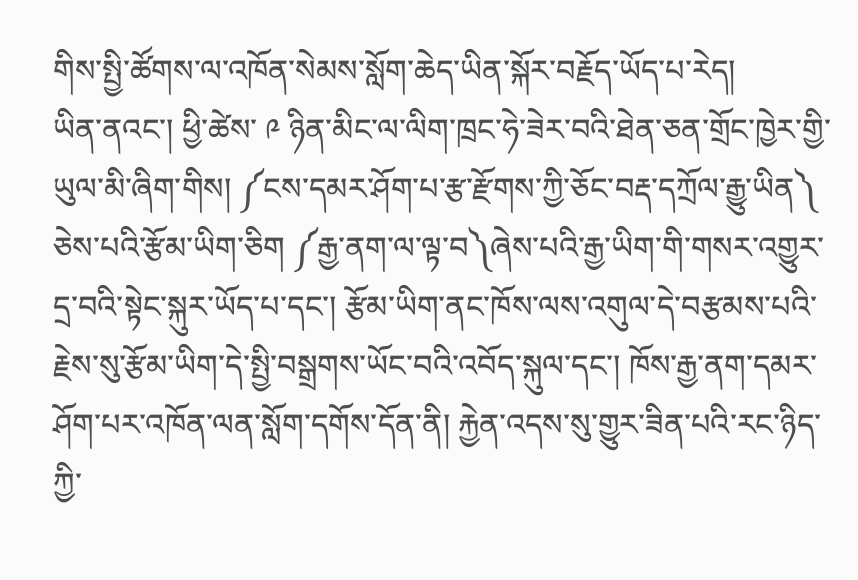གིས་སྤྱི་ཚོགས་ལ་འཁོན་སེམས་སློག་ཆེད་ཡིན་སྐོར་བརྗོད་ཡོད་པ་རེད།
ཡིན་ནའང་། ཕྱི་ཚེས་ ༩ ཉིན་མིང་ལ་ལིག་ཁྲང་ཧེ་ཟེར་བའི་ཐེན་ཅན་གྲོང་ཁྱེར་གྱི་ཡུལ་མི་ཞིག་གིས། ༼ངས་དམར་ཤོག་པ་རྩ་རྫོགས་ཀྱི་ཅོང་བརྡ་དཀྲོལ་རྒྱུ་ཡིན༽ ཅེས་པའི་རྩོམ་ཡིག་ཅིག ༼རྒྱ་ནག་ལ་ལྟ་བ༽ཞེས་པའི་རྒྱ་ཡིག་གི་གསར་འགྱུར་དྲ་བའི་སྟེང་སྐུར་ཡོད་པ་དང་། རྩོམ་ཡིག་ནང་ཁོས་ལས་འགུལ་དེ་བརྩམས་པའི་རྗེས་སུ་རྩོམ་ཡིག་དེ་སྤྱི་བསྒྲགས་ཡོང་བའི་འབོད་སྐུལ་དང་། ཁོས་རྒྱ་ནག་དམར་ཤོག་པར་འཁོན་ལན་སློག་དགོས་དོན་ནི། རྐྱེན་འདས་སུ་གྱུར་ཟིན་པའི་རང་ཉིད་ཀྱི་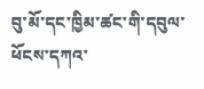བུ་མོ་དང་ཁྱིམ་ཚང་གི་དབུལ་ཕོངས་དཀའ་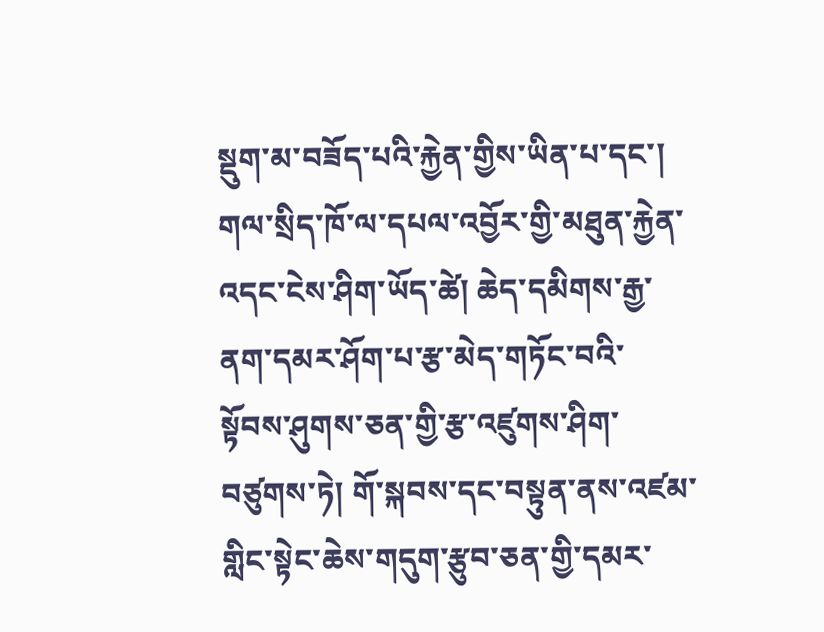སྡུག་མ་བཟོད་པའི་རྐྱེན་གྱིས་ཡིན་པ་དང་། གལ་སྲིད་ཁོ་ལ་དཔལ་འབྱོར་གྱི་མཐུན་རྐྱེན་འདང་ངེས་ཤིག་ཡོད་ཚེ། ཆེད་དམིགས་རྒྱ་ནག་དམར་ཤོག་པ་རྩ་མེད་གཏོང་བའི་སྟོབས་ཤུགས་ཅན་གྱི་རྩ་འཛུགས་ཤིག་བཙུགས་ཏེ། གོ་སྐབས་དང་བསྟུན་ནས་འཛམ་གླིང་སྟེང་ཆེས་གདུག་རྩུབ་ཅན་གྱི་དམར་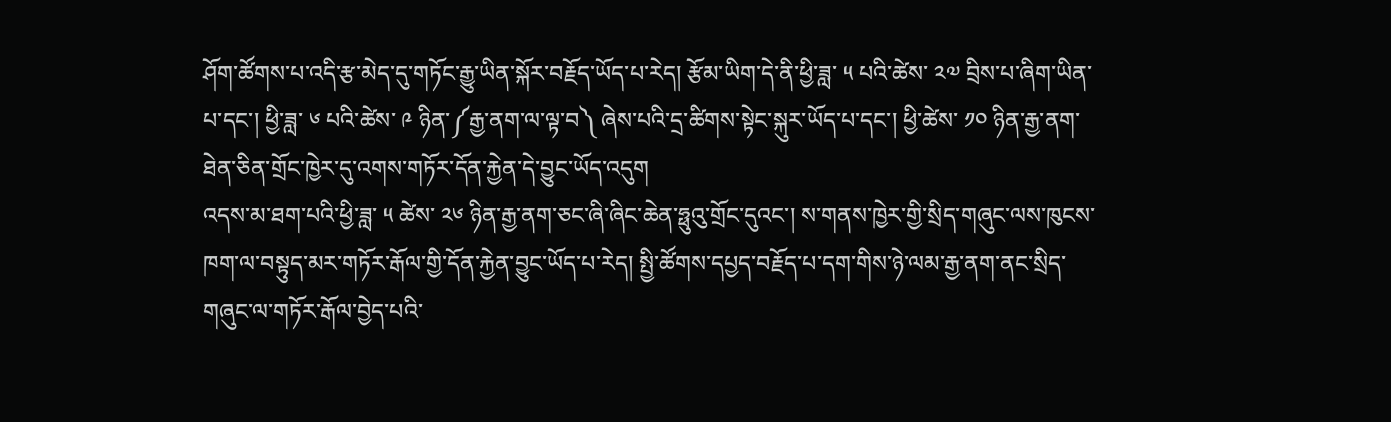ཤོག་ཚོགས་པ་འདི་རྩ་མེད་དུ་གཏོང་རྒྱུ་ཡིན་སྐོར་བརྗོད་ཡོད་པ་རེད། རྩོམ་ཡིག་དེ་ནི་ཕྱི་ཟླ་ ༥ པའི་ཚེས་ ༢༧ བྲིས་པ་ཞིག་ཡིན་པ་དང་། ཕྱི་ཟླ་ ༦ པའི་ཚེས་ ༩ ཉིན་༼རྒྱ་ནག་ལ་ལྟ་བ༽ ཞེས་པའི་དྲ་ཚིགས་སྟེང་སྐུར་ཡོད་པ་དང་། ཕྱི་ཚེས་ ༡༠ ཉིན་རྒྱ་ནག་ཐེན་ཅིན་གྲོང་ཁྱེར་དུ་འགས་གཏོར་དོན་རྐྱེན་དེ་བྱུང་ཡོད་འདུག
འདས་མ་ཐག་པའི་ཕྱི་ཟླ་ ༥ ཚེས་ ༢༦ ཉིན་རྒྱ་ནག་ཅང་ཞི་ཞིང་ཆེན་ཧྥུའུ་གྲོང་དུའང་། ས་གནས་ཁྱེར་གྱི་སྲིད་གཞུང་ལས་ཁུངས་ཁག་ལ་བསྟུད་མར་གཏོར་རྒོལ་གྱི་དོན་རྐྱེན་བྱུང་ཡོད་པ་རེད། སྤྱི་ཚོགས་དཔྱད་བརྗོད་པ་དག་གིས་ཉེ་ལམ་རྒྱ་ནག་ནང་སྲིད་གཞུང་ལ་གཏོར་རྒོལ་བྱེད་པའི་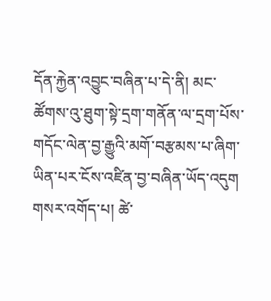དོན་རྐྱེན་འབྱུང་བཞིན་པ་དེ་ནི། མང་ཚོགས་འུ་ཐུག་སྟེ་དྲག་གནོན་ལ་དྲག་པོས་གདོང་ལེན་བྱ་རྒྱུའི་མགོ་བརྩམས་པ་ཞིག་ཡིན་པར་ངོས་འཛིན་བྱ་བཞིན་ཡོད་འདུག
གསར་འགོད་པ། ཚེ་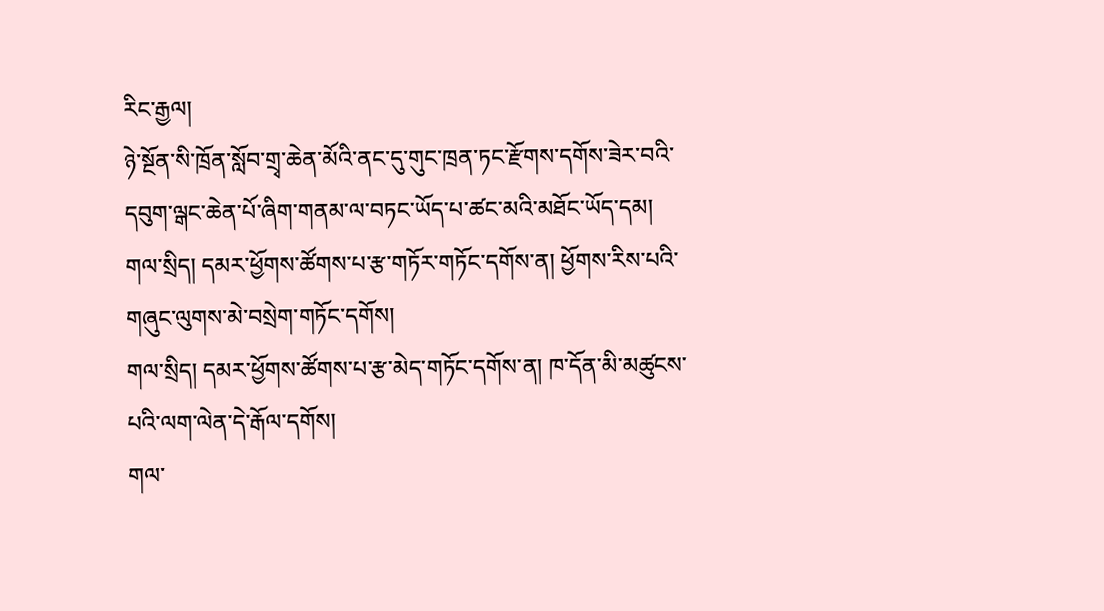རིང་རྒྱལ།
ཉེ་སྔོན་སི་ཁྲོན་སློབ་གྲྭ་ཆེན་མོའི་ནང་དུ་གུང་ཁྲན་ཏང་རྫོགས་དགོས་ཟེར་བའི་དབུག་ལྒང་ཆེན་པོ་ཞིག་གནམ་ལ་བཏང་ཡོད་པ་ཚང་མའི་མཐོང་ཡོད་དམ།
གལ་སྲིད། དམར་ཕྱོགས་ཚོགས་པ་རྩ་གཏོར་གཏོང་དགོས་ན། ཕྱོགས་རིས་པའི་གཞུང་ལུགས་མེ་བསྲེག་གཏོང་དགོས།
གལ་སྲིད། དམར་ཕྱོགས་ཚོགས་པ་རྩ་མེད་གཏོང་དགོས་ན། ཁ་དོན་མི་མཚུངས་པའི་ལག་ལེན་དེ་རྒོལ་དགོས།
གལ་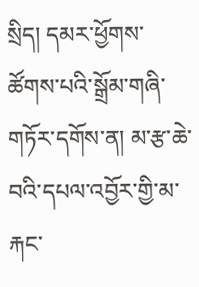སྲིད། དམར་ཕྱོགས་ཚོགས་པའི་སྒྲོམ་གཞི་གཏོར་དགོས་ན། མ་རྩ་ཆེ་བའི་དཔལ་འབྱོར་གྱི་མ་རྐང་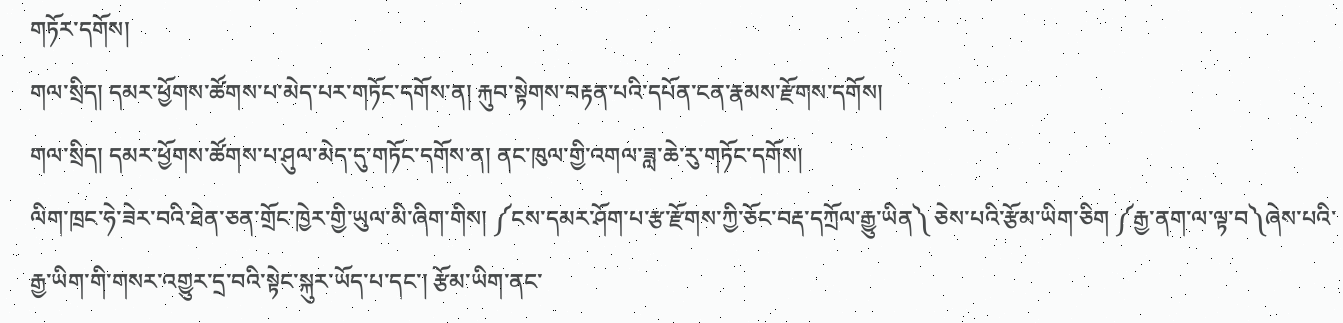གཏོར་དགོས།
གལ་སྲིད། དམར་ཕྱོགས་ཚོགས་པ་མེད་པར་གཏོང་དགོས་ན། རྐུབ་སྟེགས་བརྟན་པའི་དཔོན་ངན་རྣམས་རྫོགས་དགོས།
གལ་སྲིད། དམར་ཕྱོགས་ཚོགས་པ་ཤུལ་མེད་དུ་གཏོང་དགོས་ན། ནང་ཁུལ་གྱི་འགལ་ཟླ་ཆེ་རུ་གཏོང་དགོས།
ལིག་ཁྲང་ཧེ་ཟེར་བའི་ཐེན་ཅན་གྲོང་ཁྱེར་གྱི་ཡུལ་མི་ཞིག་གིས། ༼ངས་དམར་ཤོག་པ་རྩ་རྫོགས་ཀྱི་ཅོང་བརྡ་དཀྲོལ་རྒྱུ་ཡིན༽ ཅེས་པའི་རྩོམ་ཡིག་ཅིག ༼རྒྱ་ནག་ལ་ལྟ་བ༽ཞེས་པའི་རྒྱ་ཡིག་གི་གསར་འགྱུར་དྲ་བའི་སྟེང་སྐུར་ཡོད་པ་དང་། རྩོམ་ཡིག་ནང་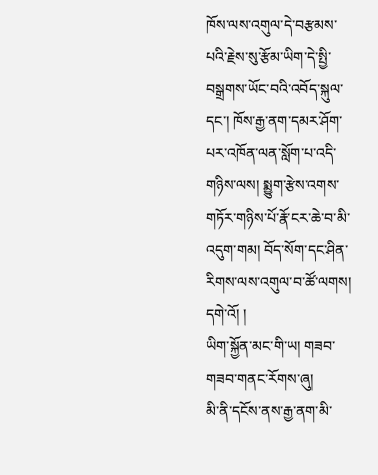ཁོས་ལས་འགུལ་དེ་བརྩམས་པའི་རྗེས་སུ་རྩོམ་ཡིག་དེ་སྤྱི་བསྒྲགས་ཡོང་བའི་འབོད་སྐུལ་དང་། ཁོས་རྒྱ་ནག་དམར་ཤོག་པར་འཁོན་ལན་སློག་པ་འདི་གཉིས་ལས། སྨྱུག་རྩེས་འགས་གཏོར་གཉིས་པོ་རྣོ་ངར་ཆེ་བ་མི་འདུག་གམ། བོད་སོག་དང་ཤིན་རིགས་ལས་འགུལ་བ་ཚོ་ལགས། དགེ་འོ། །
ཡིག་སྐྱོན་མང་གི་ཡ། གཟབ་གཟབ་གནང་རོགས་ཞུ།
མི་ནི་དངོས་ནས་རྒྱ་ནག་མི་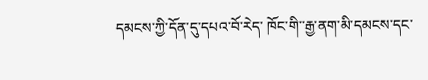དམངས་ཀྱི་དོན་དུ་དཔའ་བོ་རེད་ ཁོང་གི་་རྒྱ་ནག་མི་དམངས་དང་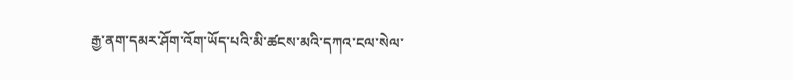རྒྱ་ནག་དམར་ཤོག་འོག་ཡོད་པའི་མི་ཚངས་མའི་དཀའ་ངལ་སེལ་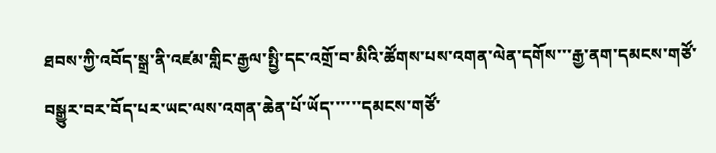ཐབས་ཀྱི་འབོད་སྒྲ་ནི་འཛམ་གླིང་རྒྱལ་སྤྱི་དང་འགྲོ་བ་མིའི་ཚོགས་པས་འགན་ལེན་དགོས་་་རྒྱ་ནག་དམངས་གཙོ་བསྒྱུར་བར་བོད་པར་ཡང་ལས་འགན་ཆེན་པོ་ཡོད་་་་་་དམངས་གཙོ་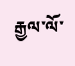རྒྱལ་ལོ་